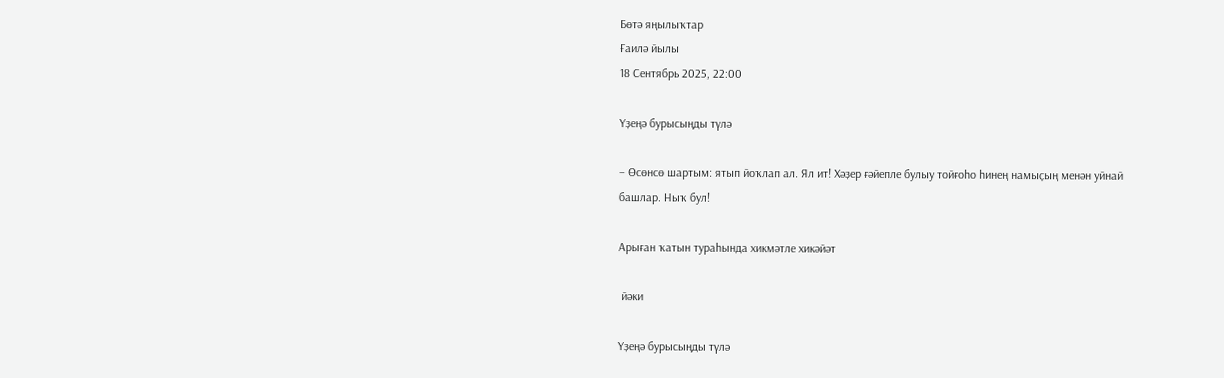Бөтә яңылыҡтар
Ғаилә йылы
18 Сентябрь 2025, 22:00

Үҙеңә бурысыңды түлә

– Өсөнсө шартым: ятып йоҡлап ал. Ял ит! Хәҙер ғәйепле булыу тойғоһо һинең намыҫың менән уйнай башлар. Ныҡ бул!

Арыған ҡатын тураһында хикмәтле хикәйәт

 йәки

Үҙеңә бурысыңды түлә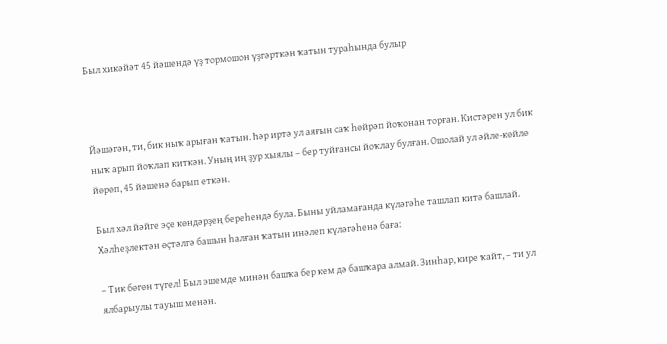Был хикәйәт 45 йәшендә үҙ тормошон үҙгәрткән ҡатын тураһында булыр



Йәшәгән, ти, бик ныҡ арыған ҡатын. Һәр иртә ул аяғын саҡ һөйрәп йоҡонан торған. Кистәрен ул бик ныҡ арып йоҡлап киткән. Уның иң ҙур хыялы – бер туйғансы йоҡлау булған. Ошолай ул әйле-көйлө йөрөп, 45 йәшенә барып еткән.

Был хәл йәйге эҫе көндәрҙең береһендә була. Быны уйламағанда күләгәһе ташлап китә башлай. Хәлһеҙлектән өҫтәлгә башын һалған ҡатын инәлеп күләгәһенә баға:

– Тик бөгөн түгел! Был эшемде минән башҡа бер кем дә башҡара алмай. Зинһар, кире ҡайт, – ти ул ялбарыулы тауыш менән.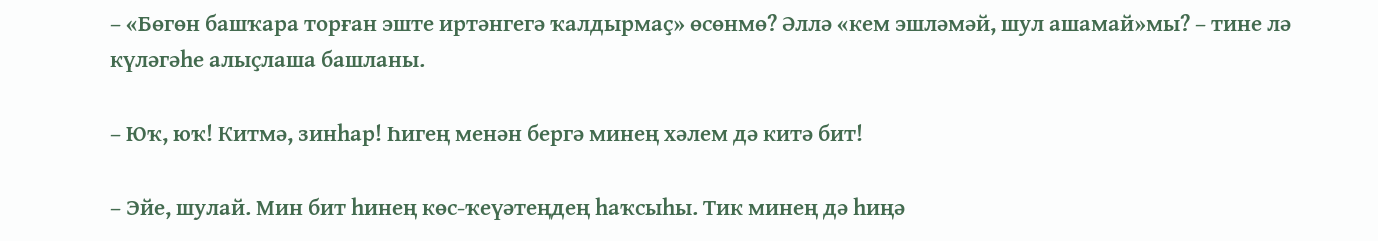– «Бөгөн башҡара торған эште иртәнгегә ҡалдырмаҫ» өсөнмө? Әллә «кем эшләмәй, шул ашамай»мы? – тине лә күләгәһе алыҫлаша башланы.

– Юҡ, юҡ! Китмә, зинһар! Һигең менән бергә минең хәлем дә китә бит!

– Эйе, шулай. Мин бит һинең көс-ҡеүәтеңдең һаҡсыһы. Тик минең дә һиңә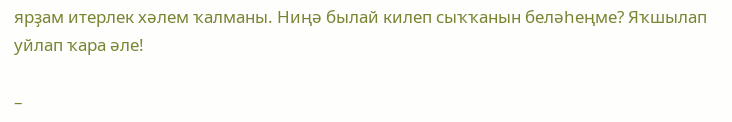ярҙам итерлек хәлем ҡалманы. Ниңә былай килеп сыҡҡанын беләһеңме? Яҡшылап уйлап ҡара әле!

–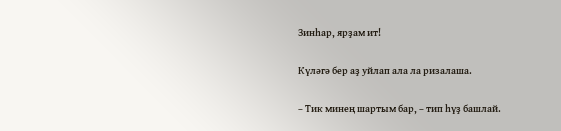Зинһар, ярҙам ит!

Күләгә бер аҙ уйлап ала ла ризалаша.

– Тик минең шартым бар, – тип һүҙ башлай.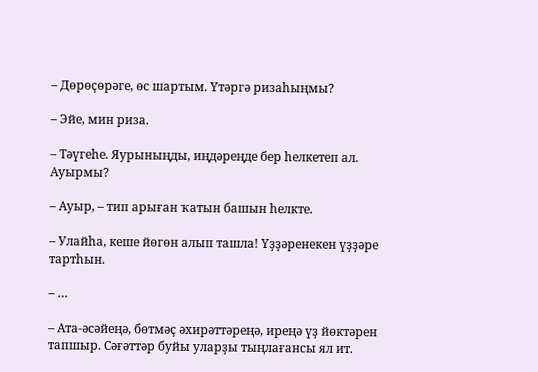– Дөрөҫөрәге, өс шартым. Үтәргә ризаһыңмы?

– Эйе, мин риза.

– Тәүгеһе. Яурыныңды, иңдәреңде бер һелкетеп ал. Ауырмы?

– Ауыр, – тип арыған ҡатын башын һелкте.

– Улайһа, кеше йөгөн алып ташла! Үҙҙәренекен үҙҙәре тартһын.

– …

– Ата-әсәйеңә, бөтмәҫ әхирәттәреңә, иреңә үҙ йөктәрен тапшыр. Сәғәттәр буйы уларҙы тыңлағансы ял ит.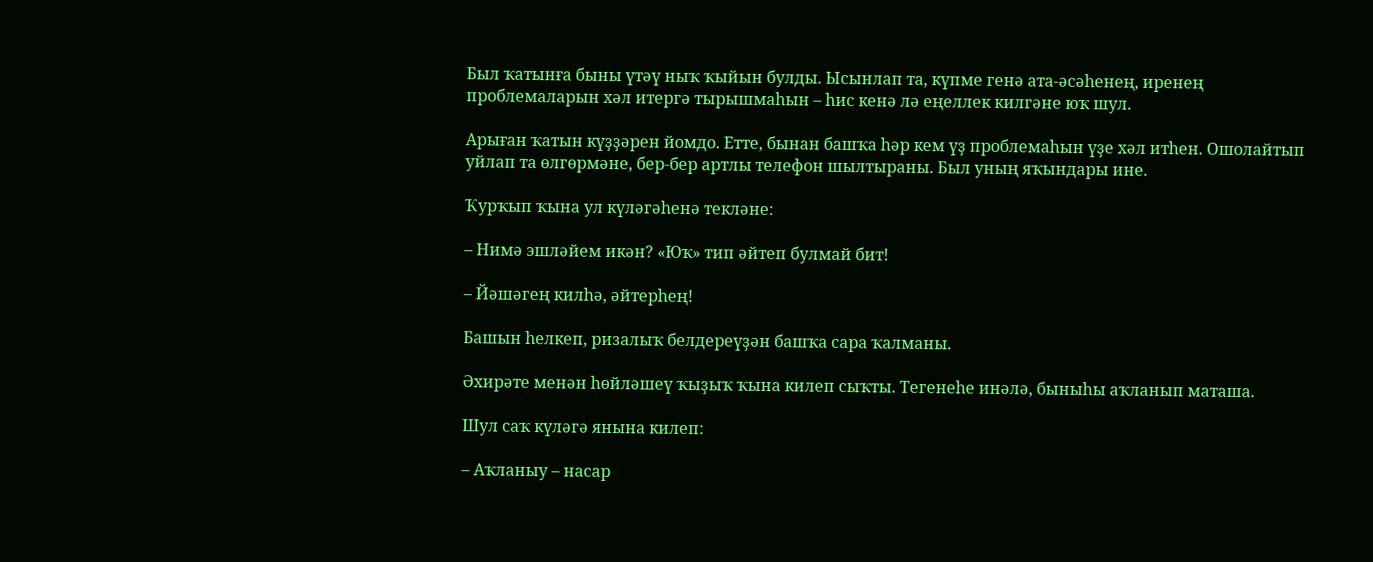Был ҡатынға быны үтәү ныҡ ҡыйын булды. Ысынлап та, күпме генә ата-әсәһенең, иренең проблемаларын хәл итергә тырышмаһын – һис кенә лә еңеллек килгәне юҡ шул.

Арыған ҡатын күҙҙәрен йомдо. Етте, бынан башҡа һәр кем үҙ проблемаһын үҙе хәл итһен. Ошолайтып уйлап та өлгөрмәне, бер-бер артлы телефон шылтыраны. Был уның яҡындары ине.

Ҡурҡып ҡына ул күләгәһенә текләне:

– Нимә эшләйем икән? «Юҡ» тип әйтеп булмай бит!

– Йәшәгең килһә, әйтерһең!

Башын һелкеп, ризалыҡ белдереүҙән башҡа сара ҡалманы.

Әхирәте менән һөйләшеү ҡыҙыҡ ҡына килеп сыҡты. Тегенеһе инәлә, быныһы аҡланып маташа.

Шул саҡ күләгә янына килеп:

– Аҡланыу – насар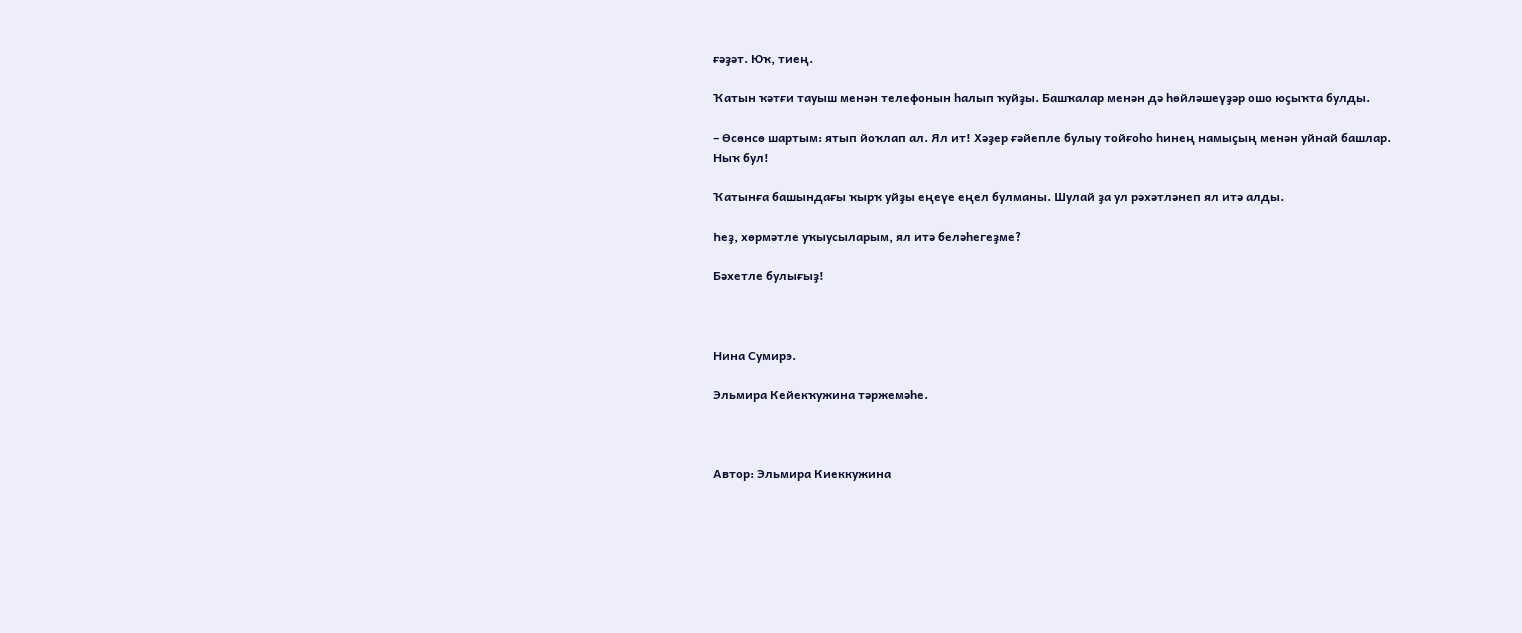ғәҙәт. Юҡ, тиең.

Ҡатын ҡәтғи тауыш менән телефонын һалып ҡуйҙы. Башҡалар менән дә һөйләшеүҙәр ошо юҫыҡта булды.

– Өсөнсө шартым: ятып йоҡлап ал. Ял ит! Хәҙер ғәйепле булыу тойғоһо һинең намыҫың менән уйнай башлар. Ныҡ бул!

Ҡатынға башындағы ҡырҡ уйҙы еңеүе еңел булманы. Шулай ҙа ул рәхәтләнеп ял итә алды.

Һеҙ, хөрмәтле уҡыусыларым, ял итә беләһегеҙме?

Бәхетле булығыҙ!



Нина Сумирэ.

Эльмира Кейекҡужина тәржемәһе.



Автор: Эльмира Киеккужина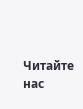Читайте нас